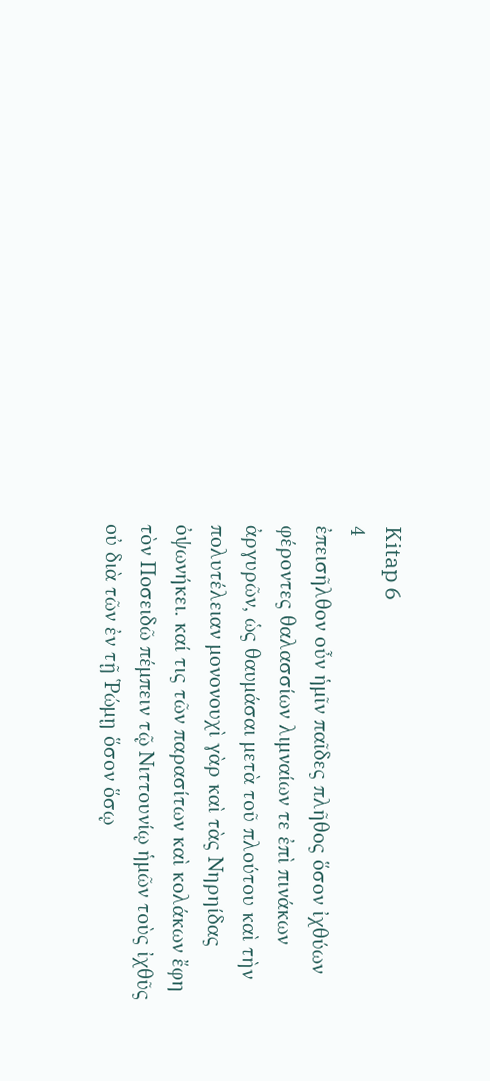Kitap 6
4
ἐπεισῆλθον οὖν ἡμῖν παῖδες πλῆθος ὅσον ἰχθύων φέροντες θαλασσίων λιμναίων τε ἐπὶ πινάκων ἀργυρῶν, ὡς θαυμάσαι μετὰ τοῦ πλούτου καὶ τὴν πολυτέλειαν μονονουχὶ γὰρ καὶ τὰς Νηρηίδας ὀψωνήκει. καί τις τῶν παρασίτων καὶ κολάκων ἔφη τὸν Ποσειδῶ πέμπειν τῷ Νιττουνίῳ ἡμῶν τοὺς ἰχθῦς οὐ διὰ τῶν ἐν τῇ Ῥώμῃ ὅσον ὅσῳ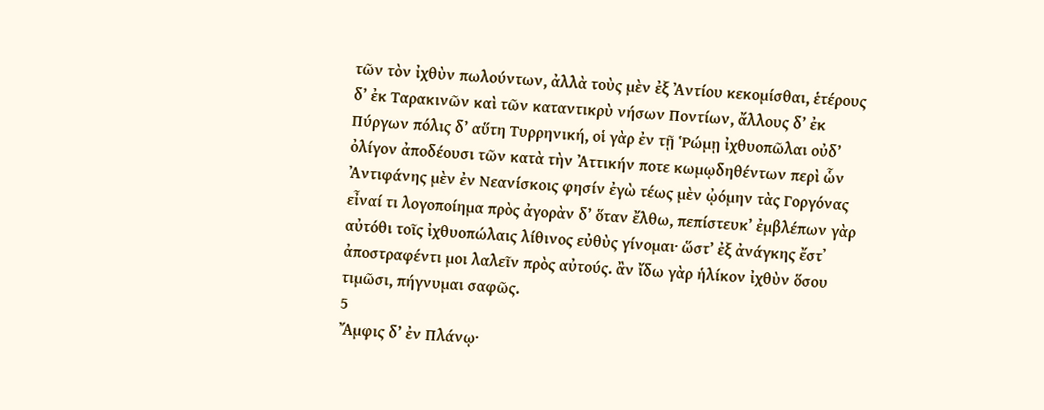τῶν τὸν ἰχθὺν πωλούντων, ἀλλὰ τοὺς μὲν ἐξ Ἀντίου κεκομίσθαι, ἑτέρους δ’ ἐκ Ταρακινῶν καὶ τῶν καταντικρὺ νήσων Ποντίων, ἄλλους δ’ ἐκ Πύργων πόλις δ’ αὕτη Τυρρηνική, οἱ γὰρ ἐν τῇ Ῥώμῃ ἰχθυοπῶλαι οὐδ’ ὀλίγον ἀποδέουσι τῶν κατὰ τὴν Ἀττικήν ποτε κωμῳδηθέντων περὶ ὧν Ἀντιφάνης μὲν ἐν Νεανίσκοις φησίν ἐγὼ τέως μὲν ᾠόμην τὰς Γοργόνας εἶναί τι λογοποίημα πρὸς ἀγορὰν δ’ ὅταν ἔλθω, πεπίστευκ’ ἐμβλέπων γὰρ αὐτόθι τοῖς ἰχθυοπώλαις λίθινος εὐθὺς γίνομαι· ὥστ’ ἐξ ἀνάγκης ἔστ᾽ ἀποστραφέντι μοι λαλεῖν πρὸς αὐτούς. ἂν ἴδω γὰρ ἡλίκον ἰχθὺν ὅσου τιμῶσι, πήγνυμαι σαφῶς.
5
Ἄμφις δ’ ἐν Πλάνῳ·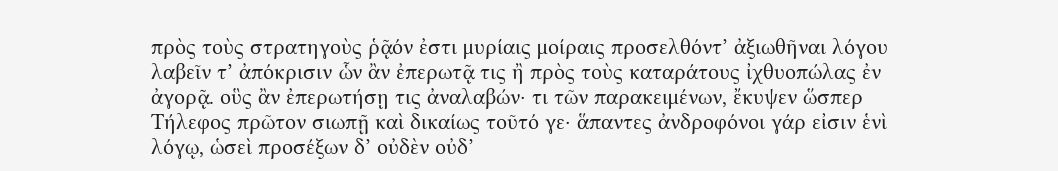πρὸς τοὺς στρατηγοὺς ῥᾷόν ἐστι μυρίαις μοίραις προσελθόντ’ ἀξιωθῆναι λόγου λαβεῖν τ’ ἀπόκρισιν ὧν ἂν ἐπερωτᾷ τις ἢ πρὸς τοὺς καταράτους ἰχθυοπώλας ἐν ἀγορᾷ. οὓς ἂν ἐπερωτήσῃ τις ἀναλαβών· τι τῶν παρακειμένων, ἔκυψεν ὥσπερ Τήλεφος πρῶτον σιωπῇ καὶ δικαίως τοῦτό γε· ἅπαντες ἀνδροφόνοι γάρ εἰσιν ἑνὶ λόγῳ, ὡσεὶ προσέξων δ’ οὐδὲν οὐδ’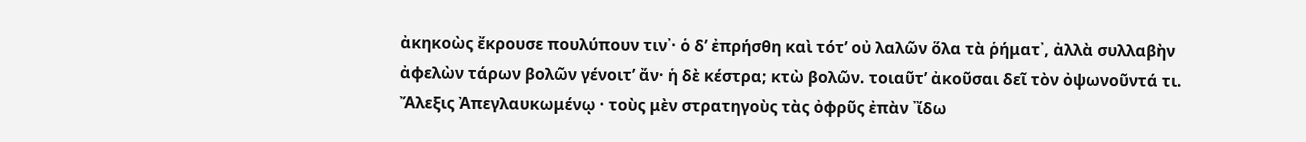ἀκηκοὼς ἔκρουσε πουλύπουν τιν᾽· ὁ δ’ ἐπρήσθη καὶ τότ’ οὐ λαλῶν ὅλα τὰ ῥήματ᾽, ἀλλὰ συλλαβὴν ἀφελὼν τάρων βολῶν γένοιτ’ ἄν· ἡ δὲ κέστρα; κτὼ βολῶν. τοιαῦτ’ ἀκοῦσαι δεῖ τὸν ὀψωνοῦντά τι. Ἄλεξις Ἀπεγλαυκωμένῳ · τοὺς μὲν στρατηγοὺς τὰς ὀφρῦς ἐπὰν ᾽ἴδω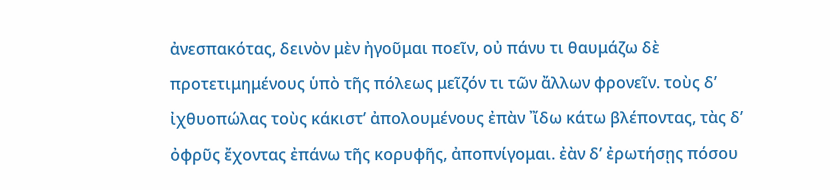ἀνεσπακότας, δεινὸν μὲν ἠγοῦμαι ποεῖν, οὐ πάνυ τι θαυμάζω δὲ προτετιμημένους ὑπὸ τῆς πόλεως μεῖζόν τι τῶν ἄλλων φρονεῖν. τοὺς δ’ ἰχθυοπώλας τοὺς κάκιστ’ ἀπολουμένους ἐπὰν ᾽ἴδω κάτω βλέποντας, τὰς δ’ ὀφρῦς ἔχοντας ἐπάνω τῆς κορυφῆς, ἀποπνίγομαι. ἐὰν δ’ ἐρωτήσῃς πόσου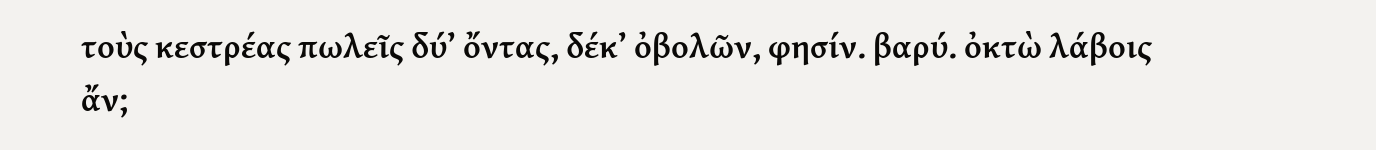τοὺς κεστρέας πωλεῖς δύ’ ὄντας, δέκ’ ὀβολῶν, φησίν. βαρύ. ὀκτὼ λάβοις ἄν;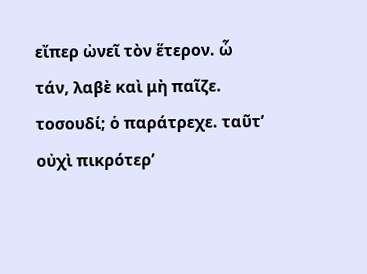εἴπερ ὠνεῖ τὸν ἕτερον. ὧ τάν, λαβὲ καὶ μὴ παῖζε. τοσουδί; ὁ παράτρεχε. ταῦτ’ οὐχὶ πικρότερ’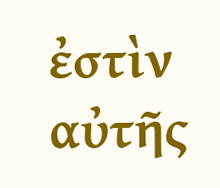ἐστὶν αὐτῆς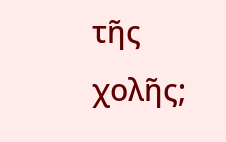τῆς χολῆς;